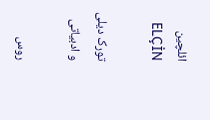ائلچین ELÇİN

تورک دیلی و ادبیاتی

روس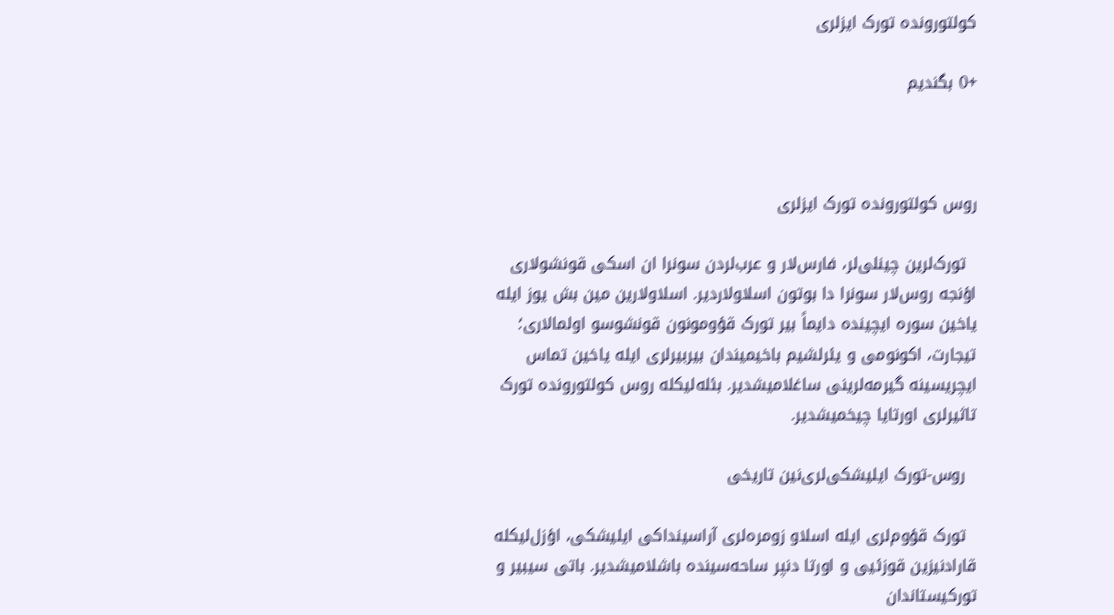کولتورونده تورک ایزلری

+0 بگندیم



روس کولتورونده تورک ایزلری

  تورک‌لرین چینلی‌لر، فارس‌لار و عرب‌لردن سونرا ان اسکی قونشولاری اؤنجه روس‌لار سونرا دا بوتون اسلاولاردیر. اسلاولارین مین بش یوز ایله یاخین سوره ایچینده دایماً بیر تورک قؤومونون قونشوسو اولمالاری؛ تیجارت، اکونومی و یئرلشیم باخیمیندان بیربیرلری ایله یاخین تماس ایچریسینه گیرمه‌لرینی ساغلامیشدیر. بئله‌لیکله روس کولتورونده تورک تاثیرلری اورتایا چیخمیشدیر.

  روس-تورک ایلیشکی‌لری‌نین تاریخی

  تورک قؤوم‌لری ایله اسلاو زومره‌لری آراسینداکی ایلیشکی، اؤزل‌لیکله قارادنیزین قوزئیی و اورتا دنپر ساحه‌سینده باشلامیشدیر. باتی سیبیر و تورکیستاندان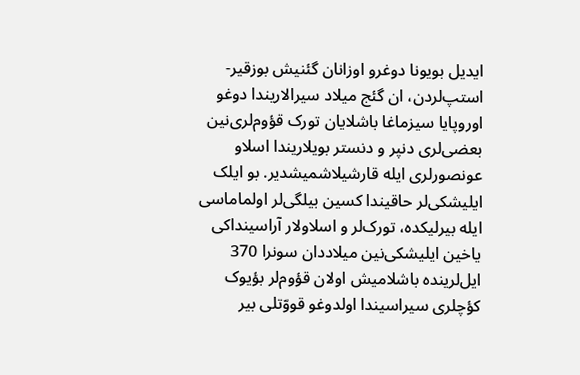ایدیل بویونا دوغرو اوزانان گئنیش بوزقیر-استپ‌لردن، ان گئج میلاد سیرالاریندا دوغو اوروپایا سیزماغا باشلایان تورک قؤوم‌لری‌نین بعضی‌لری دنپر و دنستر بویلاریندا اسلاو عونصورلری ایله قارشیلاشمیشدیر. بو ایلک ایلیشکی‌لر حاقیندا کسین بیلگی‌لر اولماماسی ایله بیرلیکده، تورک‌لر و اسلاولار آراسینداکی یاخین ایلیشکی‌نین میلاددان سونرا 370 ایل‌لرینده باشلامیش اولان قؤوم‌لر بؤیوک کؤچلری سیراسیندا اولدوغو قووّتلی بیر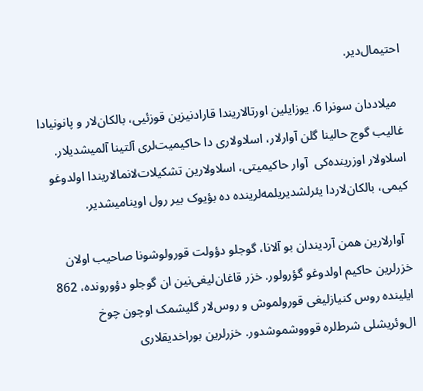احتیمال‌دیر.

  میلاددان سونرا 6. یوزایلین اورتالاریندا قارادنیزین قوزئیی، بالکان‌لار و پانونیادا غالیب گوج حالینا گلن آوارلار، اسلاولاری دا حاکیمیت‌لری آلتینا آلمیشدیلار. اسلاولار اوزرینده‌کی  آوار حاکیمیتی، اسلاولارین تشکیلات‌لانمالاریندا اولدوغو کیمی، بالکان‌لاردا یئرلشدیریلمه‌لرینده ده بؤیوک بیر رول اوینامیشدیر.

  آوارلارین همن آردیندان بو آلانا، گوجلو دؤولت قورولوشونا صاحیب اولان خزرلرین حاکیم اولدوغو گؤرولور. خزر قاغان‌لیغی‌نین ان گوجلو دؤورونده، 862 ایلینده روس کنیازلیغی قورولموش و روس‌لار گلیشمک اوچون چوخ ال‌وئریشلی شرط‌لره قوووشموشدور. خزرلرین بوراخدیقلاری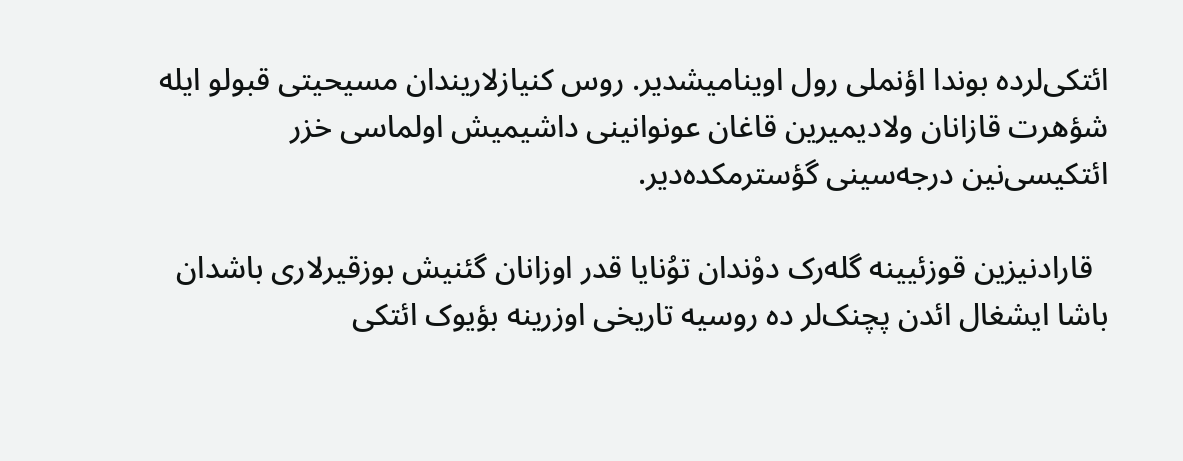ائتکی‌لر‌ده بوندا اؤنملی رول اوینامیشدیر. روس کنیازلاریندان مسیحیتی قبولو ایله شؤهرت قازانان ولادیمیرین قاغان عونوانینی داشیمیش اولماسی خزر ائتکیسی‌نین درجه‌سینی گؤسترمکده‌دیر.

  قارادنیزین قوزئیینه گله‌رک دوْندان توُنایا قدر اوزانان گئنیش بوزقیرلاری باشدان باشا ایشغال ائدن پچنک‌لر ده روسیه تاریخی اوزرینه بؤیوک ائتکی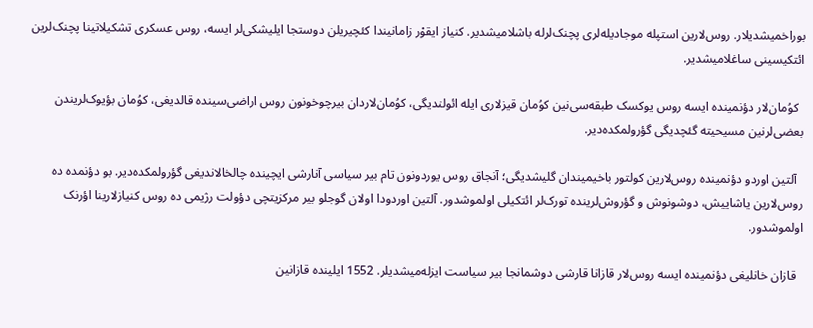بوراخمیشدیلار. روس‌لارین استپله موجادیله‌لری پچنک‌لرله باشلامیشدیر. کنیاز ایقوْر زامانیندا کئچیریلن دوستجا ایلیشکی‌لر ایسه، روس عسکری تشکیلاتینا پچنک‌لرین ائتکیسینی ساغلامیشدیر.

  کوُمان‌لار دؤنمینده ایسه روس یوکسک طبقه‌سی‌نین کوُمان قیزلاری ایله ائولندیگی، کوُمان‌لاردان بیرچوخونون روس اراضی‌سینده قالدیغی، کوُمان بؤیوک‌لریندن بعضی‌لرنین مسیحیته گئچدیگی گؤرولمکده‌دیر.

  آلتین اوردو دؤنمینده روس‌لارین کولتور باخیمیندان گلیشدیگی؛ آنجاق روس یوردونون تام بیر سیاسی آنارشی ایچینده چالخالاندیغی گؤرولمکده‌دیر. بو دؤنمده ده روس‌لارین یاشاییش، دوشونوش و گؤروش‌لرینده تورک‌لر ائتکیلی اولموشدور. آلتین اوردودا اولان گوجلو بیر مرکزیتچی دؤولت رژیمی ده روس کنیازلارینا اؤرنک اولموشدور.

  قازان خانلیغی دؤنمینده ایسه روس‌لار قازانا قارشی دوشمانجا بیر سیاست ایزله‌میشدیلر. 1552 ایلینده قازانین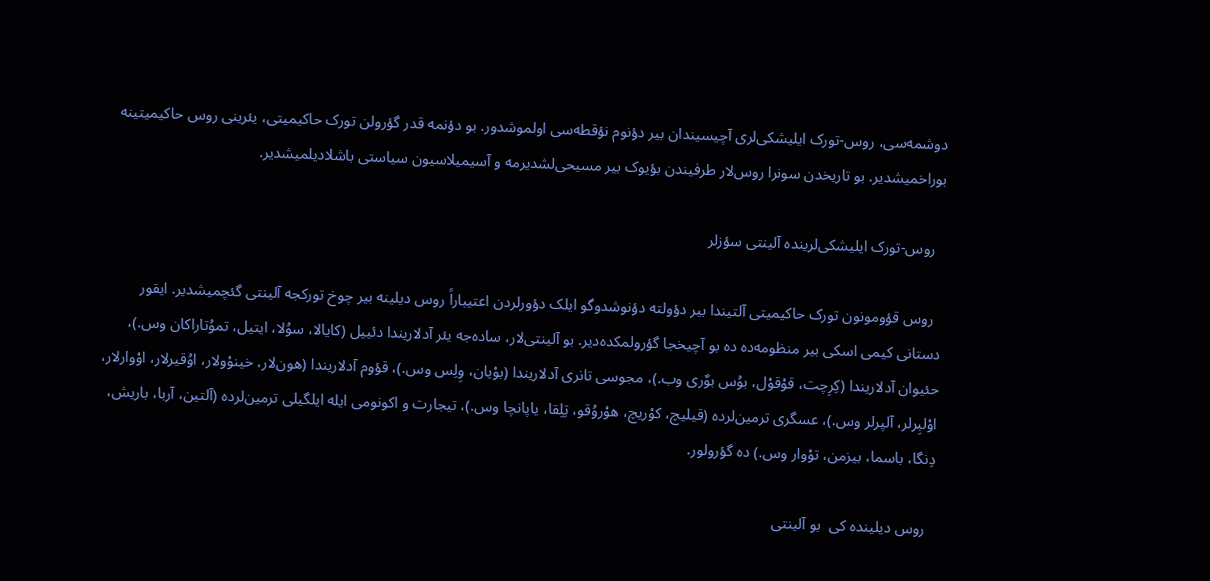دوشمه‌سی، روس-تورک ایلیشکی‌لری آچیسیندان بیر دؤنوم نؤقطه‌سی اولموشدور. بو دؤنمه قدر گؤرولن تورک حاکیمیتی، یئرینی روس حاکیمیتینه بوراخمیشدیر. بو تاریخدن سونرا روس‌لار طرفیندن بؤیوک بیر مسیحی‌لشدیرمه و آسیمیلاسیون سیاستی باشلادیلمیشدیر.

  روس-تورک ایلیشکی‌لرینده آلینتی سؤزلر

  روس قؤومونون تورک حاکیمیتی آلتیندا بیر دؤولته دؤنوشدوگو ایلک دؤورلردن اعتیباراً روس دیلینه بیر چوخ تورکجه آلینتی گئچمیشدیر. ایقور دستانی کیمی اسکی بیر منظومه‌ده ده بو آچیخجا گؤرولمکده‌دیر. بو آلینتی‌لار، ساده‌جه یئر آدلاریندا دئییل (کایالا، سوُلا، ایتیل، تموُتاراکان وس.)، حئیوان آدلاریندا (کِرِچت، قوْقوْل، بوُس بوٌری وب.)، مجوسی تانری آدلاریندا (بوْیان، وِلِس وس.)، قؤوم آدلاریندا (هون‌لار، خینوْولار، اوُقیرلار، اوْوارلار، اوْلبِرلر، آلپرلر وس.)، عسگری ترمین‌لرده (قیلیچ، کوْریچ، هوْروُقو، تِلِقا، یاپانچا وس.)، تیجارت و اکونومی ایله ایلگیلی ترمین‌لرده (آلتین، آربا، باریش، دِنگا، باسما، بیزمن، توْوار وس.) ده گؤرولور.

  روس دیلینده کی  بو آلینتی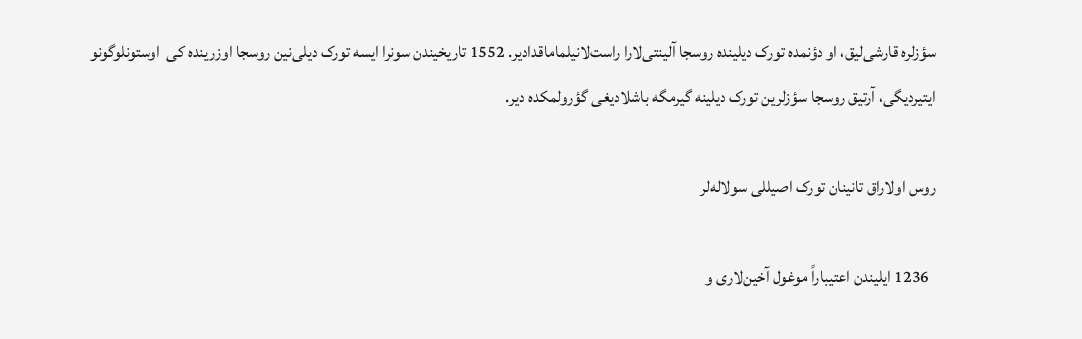سؤزلره قارشی‌لیق، او دؤنمده تورک دیلینده روسجا آلینتی‌لارا راست‌لانیلماماقدادیر. 1552 تاریخیندن سونرا ایسه تورک دیلی‌نین روسجا اوزرینده کی  اوستونلوگونو ایتیردیگی، آرتیق روسجا سؤزلرین تورک دیلینه گیرمگه باشلادیغی گؤرولمکده دیر.

روس اولاراق تانینان تورک اصیللی سولاله‌لر

  1236 ایلیندن اعتیباراً موغول آخین‌لاری و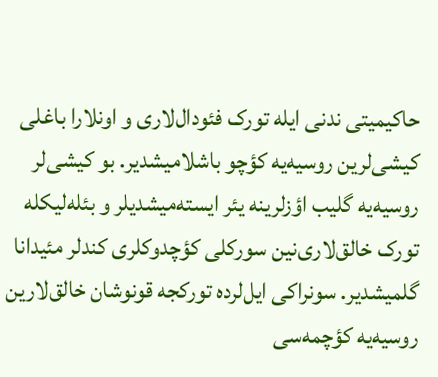حاکیمیتی ندنی‌ ایله تورک فئودال‌لاری و اونلارا باغلی کیشی‌لرین روسیه‌یه کؤچو باشلامیشدیر. بو کیشی‌لر روسیه‌یه گلیب اؤزلرینه یئر ایسته‌میشدیلر و بئله‌لیکله تورک خالق‌لاری‌نین سورکلی کؤچدوکلری کندلر مئیدانا گلمیشدیر. سونراکی ایل‌لرده تورکجه قونوشان خالق‌لارین روسیه‌یه کؤچمه‌سی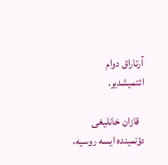آرتاراق دوام ائتمیشدیر.

  قازان خانلیغی دؤنمینده ایسه روسیه،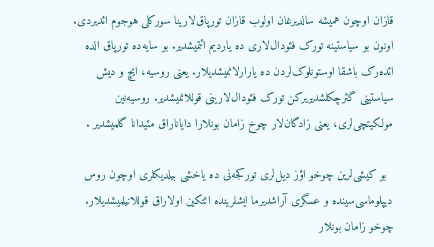قازان اوچون همیشه سالدیرغان اولوب قازان تورپاق‌لارینا سورکلی هوجوم‌ ائدیردی. اونون بو سیاستینه تورک فئودال‌لاری ده یاردیم ائتمیشدیر. بو سایه‌ده تورپاق الده ائده‌رک باشقا اوستونلوک‌لردن ده یارارلانمیشدیلار. یعنی روسیه، ایچ و دیش سیاستینی گئرچکلشدیریرکن تورک فئودال‌لارینی قوللانمیشدیر. روسیه‌نین مولکیتچی‌لری، یعنی زادگان‌لار چوخ زامان بونلارا دایاناراق مئیدانا گلمیشدیر .

  بو کیشی‌لرین چوخو اؤز دیل‌لری تورکجه‌نی ده یاخشی بیلدیکلری اوچون روس دیپلوماسی‌سینده و عسگری آراشدیرما ایشلرینده ائتکین اولاراق قوللانیلمیشدیلار. چوخو زامان بونلار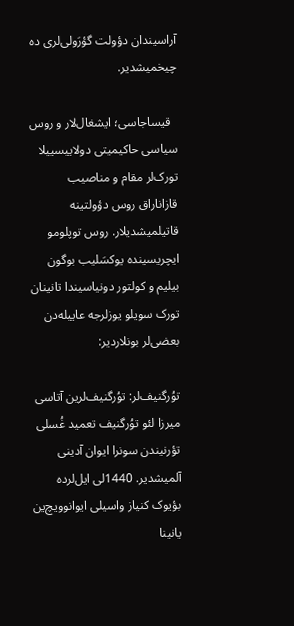آراسیندان دؤولت گؤرَولی‌لری ده چیخمیشدیر.

  قیساجاسی؛ ایشغال‌لار و روس سیاسی حاکیمیتی دولاییسییلا تورک‌لر مقام و مناصیب قازاناراق روس دؤولتینه قاتیلمیشدیلار. روس توپلومو ایچریسینده یوکسَلیب بوگون بیلیم و کولتور دونیاسیندا تانینان تورک سویلو یوزلرجه عاییله‌دن بعضی‌لر بونلاردیر:

توُرگنیف‌لر: توُرگنیف‌لرین آتاسی میرزا لئو توُرگنیف‌ تعمید غُسلی تؤرنیندن سونرا ایوان آدینی آلمیشدیر. 1440لی ایل‌لرده بؤیوک کنیاز واسیلی ایوانوویچ‌ین یانینا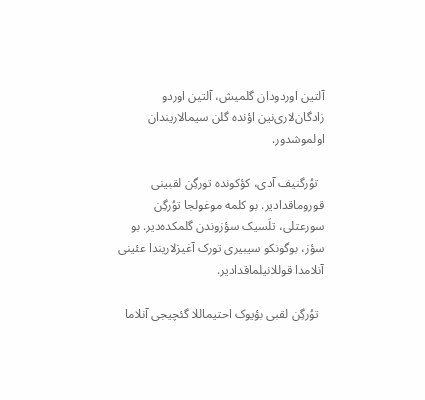آلتین اوردودان گلمیش، آلتین اوردو زادگان‌لاری‌نین اؤنده گلن سیمالاریندان اولموشدور.

  توُرگنیف‌ آدی، کؤکونده تورگِن لقبینی قوروماقدادیر. بو کلمه موغولجا توُرگِن سورعتلی، تلَسیک سؤزوندن گلمکده‌دیر. بو سؤز، بوگونکو سیبیری تورک آغیزلاریندا عئینی آنلامدا قوللانیلماقدادیر.

  توُرگِن لقبی بؤیوک احتیماللا گئچیجی آنلاما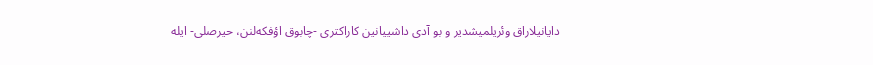دایانیلاراق وئریلمیشدیر و بو آدی داشییانین کاراکتری -چابوق اؤفکه‌لنن، حیرصلی- ایله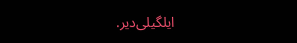ایلگیلی‌دیر.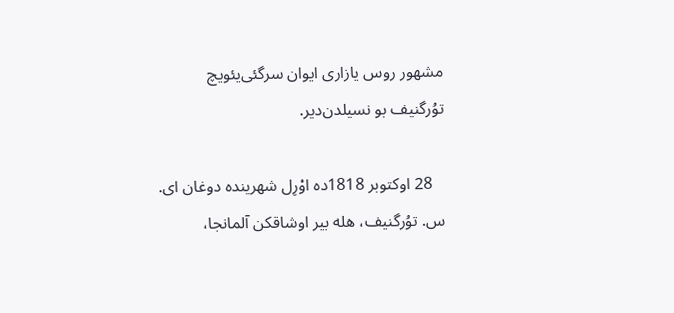مشهور روس یازاری ایوان سرگئی‌یئویچ توُرگنیف‌ بو نسیلدن‌دیر.

   28 اوکتوبر 1818ده اوْرِل شهرینده دوغان ای. س. توُرگنیف‌، هله بیر اوشاقکن آلمانجا،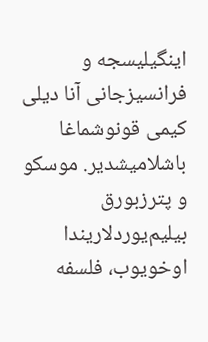اینگیلیسجه و فرانسیزجانی آنا دیلی کیمی قونوشماغا باشلامیشدیر. موسکو و پترزبورق بیلیم‌یوردلاریندا اوخویوب، فلسفه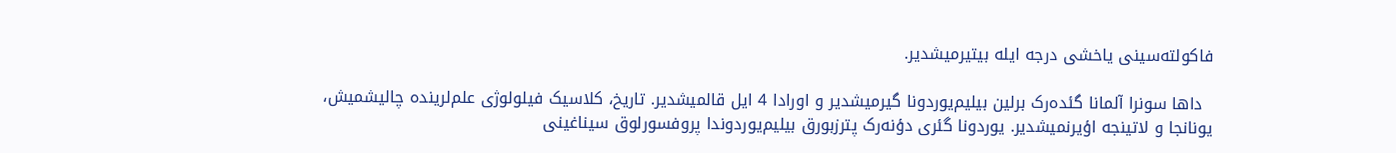فاکولته‌سینی یاخشی درجه‌ ایله بیتیرمیشدیر.

  داها سونرا آلمانا گئده‌رک برلین بیلیم‌یوردونا گیرمیشدیر و اورادا 4 ایل قالمیشدیر. تاریخ، کلاسیک فیلولوژی علم‌لرینده چالیشمیش، یونانجا و لاتینجه اؤیرنمیشدیر. یوردونا گئری دؤنه‌رک پترزبورق بیلیم‌یوردوندا پروفسورلوق سیناغینی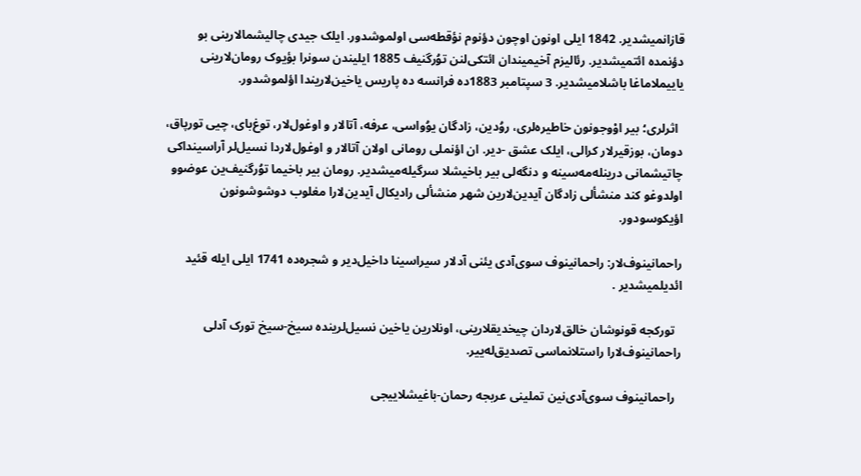قازانمیشدیر. 1842 ایلی اونون اوچون دؤنوم نؤقطه‌سی اولموشدور. ایلک جیدی چالیشمالارینی بو دؤنمده ائتمیشدیر. رئالیزم آخیمیندان ائتکی‌لنن توُرگنیف 1885 ایلیندن سونرا بؤیوک رومان‌لارینی یاییملاماغا باشلامیشدیر. 3 سپتامبر 1883ده فرانسه ده پاریس یاخین‌لاریندا اؤلموشدور.

  اثرلری؛ بیر اوْوجونون خاطیره‌لری، روُدین، زادگان یوُواسی، عرفه، آتالار و اوغول‌لار، توغ‌بای، چیی تورپاق، دومان، بوزقیرلار کرالی، ایلک عشق -دیر. ان اؤنملی رومانی اولان آتالار و اوغول‌لاردا نسیل‌لر آراسینداکی چاتیشمانی درینله‌مه‌سینه و دنگه‌لی بیر باخیشلا سرگیله‌میشدیر. رومان بیر باخیما توُرگنیف‌ین عوضوو اولدوغو کند منشألی زادگان آیدین‌لارین شهر منشألی رادیکال آیدین‌لارا مغلوب دوشوشونون اؤیکوسودور.

راحمانینوف‌لار: راحمانینوف سوی‌آدی یئنی آدلار سیراسینا داخیل‌دیر و شجره‌ده 1741 ایلی ایله قئید ائدیلمیشدیر .

  تورکجه قونوشان خالق‌لاردان چیخدیقلارینی، اونلارین یاخین نسیل‌لرینده سیخ-سیخ تورک آدلی راحمانینوف‌لارا راستلانماسی تصدیق‌له‌ییر.

  راحمانینوف سوی‌آدی‌نین تملینی عربجه رحمان-باغیشلاییجی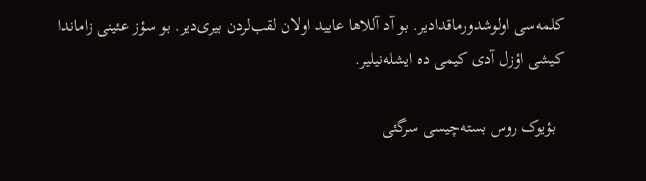کلمه‌سی اولوشدورماقدادیر. بو آد آللاها عایید اولان لقب‌لردن بیری‌دیر. بو سؤز عئینی زاماندا کیشی اؤزل آدی کیمی ده ایشله‌نیلیر.

  بؤیوک روس بسته‌چیسی سرگئی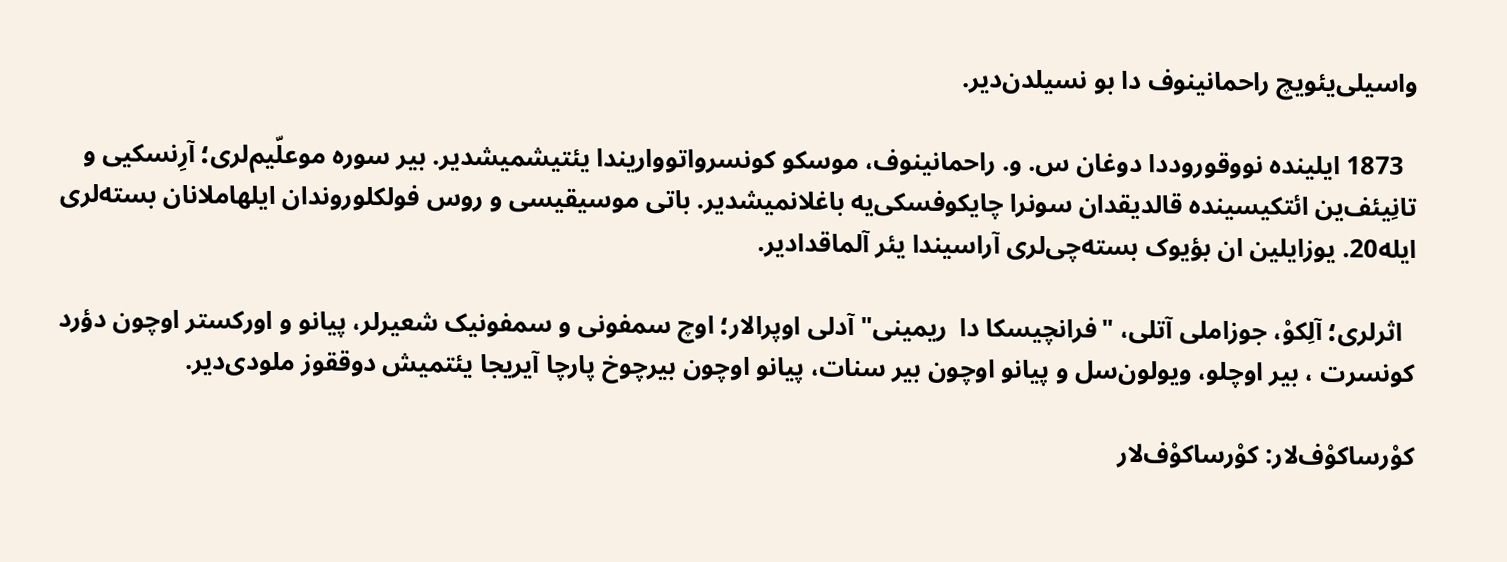واسیلی‌یئویچ راحمانینوف دا بو نسیلدن‌دیر.

  1873 ایلینده نووقوروددا دوغان س. و. راحمانینوف، موسکو کونسرواتوواریندا یئتیشمیشدیر. بیر سوره موعلّیم‌لری؛ آرِنسکیی و تانِیئف‌ین ائتکیسینده قالدیقدان سونرا چایکوفسکی‌یه باغلانمیشدیر. باتی موسیقیسی و روس فولکلوروندان ایلهاملانان بسته‌لری ایله20. یوزایلین ان بؤیوک بسته‌چی‌لری آراسیندا یئر آلماقدادیر.

  اثرلری؛ آلِکوْ، جوزاملی آتلی، "فرانچیسکا دا  ریمینی" آدلی اوپرالار؛ اوچ سمفونی و سمفونیک شعیرلر، پیانو و اورکستر اوچون دؤرد کونسرت ، بیر اوچلو، ویولون‌سل و پیانو اوچون بیر سنات، پیانو اوچون بیرچوخ پارچا آیریجا یئتمیش دوققوز ملودی‌دیر.

کوْرساکوْف‌لار: کوْرساکوْف‌لار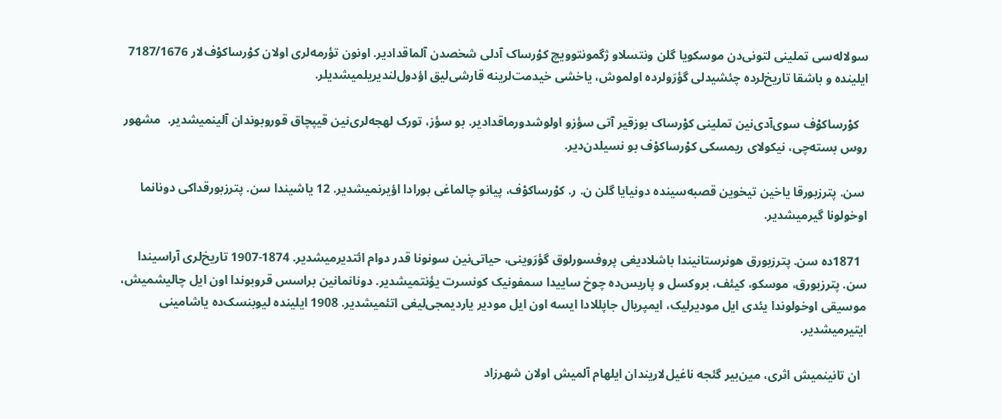سولاله‌سی تملینی لتونی‌دن موسکویا گلن ونتسلاو ژگمونتوویچ کوْرساک آدلی شخصدن آلماقدادیر. اونون تؤرمه‌لری اولان کوْرساکوْف‌لار 7187/1676 ایلینده و باشقا تاریخ‌لرده چئشیدلی گؤرَولرده اولموش، یاخشی خیدمت‌لرینه قارشی‌لیق اؤدول‌لندیریلمیشدیلر.

   کوْرساکوْف‌ سوی‌آدی‌نین تملینی کوْرساک بوزقیر آتی سؤزو اولوشدورماقدادیر. بو سؤز، تورک لهجه‌لری‌نین قیپچاق قوروبوندان آلینمیشدیر.  مشهور روس بسته‌چی، نیکولای ریمسکی کوْرساکوْف‌ بو نسیلدن‌دیر.

 سن. پترزبورقا یاخین تیخوین قصبه‌سینده دونیایا گلن ن. ر. کوْرساکوْف‌، پیانو چالماغی بورادا اؤیرنمیشدیر. 12 یاشیندا سن. پترزبورقداکی دونانما اوخولونا گیرمیشدیر.

  1871ده سن. پترزبورق هونرستانیندا باشلادیغی پروفسورلوق گؤرَوینی، حیاتی‌نین سونونا قدر دوام ائتدیرمیشدیر. 1874-1907 تاریخ‌لری آراسیندا سن. پترزبورق، موسکو، کیئف، بروکسل و پاریس‌ده چوخ ساییدا سمفونیک کونسرت یؤنتمیشدیر. دونانمانین براسس قروبوندا اون ایل چالیشمیش، موسیقی اوخولوندا یئدی ایل مودیرلیک، ایمپریال جاپللادا ایسه اون ایل مودیر یاردیمجی‌لیغی اتئمیشدیر. 1908 ایلینده لیوبنسک‌ده یاشامینی ایتیرمیشدیر.

  ان تانینمیش اثری، مین‌بیر گئجه ناغیل‌لاریندان ایلهام آلمیش اولان شهرزاد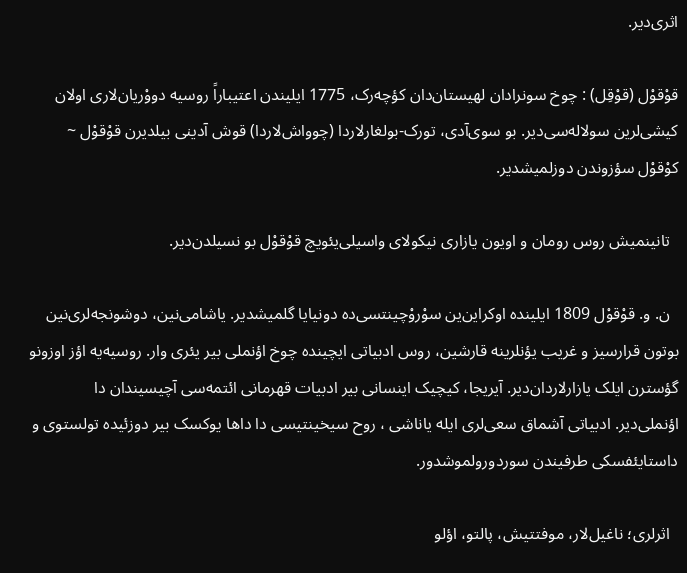اثری‌دیر.

قوْقوْل (قوْقِل) : چوخ سونرادان لهیستان‌دان کؤچه‌رک، 1775 ایلیندن اعتیباراً روسیه دووْریان‌لاری اولان کیشی‌لرین سولاله‌سی‌دیر. بو سوی‌آدی، تورک-بولغارلاردا (چوواش‌لاردا) قوش آدینی بیلدیرن قوْقوْل ~ کوْقوْل سؤزوندن دوزلمیشدیر.

  تانینمیش روس رومان و اویون یازاری نیکولای واسیلی‌یئویچ قوْقوْل بو نسیلدن‌دیر.

  ن. و. قوْقوْل 1809 ایلینده اوکراین‌ین سوْروْچینتسی‌ده دونیایا گلمیشدیر. یاشامی‌نین، دوشونجه‌لری‌نین بوتون قرارسیز و غریب یؤنلرینه قارشین، روس ادبیاتی ایچینده چوخ اؤنملی بیر یئری وار. روسیه‌یه اؤز اوزونو گؤسترن ایلک یازارلاردان‌دیر. آیریجا، کیچیک اینسانی بیر ادبیات قهرمانی ائتمه‌سی آچیسیندان دا اؤنملی‌دیر. ادبیاتی آشماق سعی‌لری ایله یاناشی ، روح سیخینتیسی دا داها یوکسک بیر دوزئیده تولستوی و داستایئفسکی طرفیندن سوردورولموشدور.

  اثرلری؛ ناغیل‌لار، موفتتیش، پالتو، اؤلو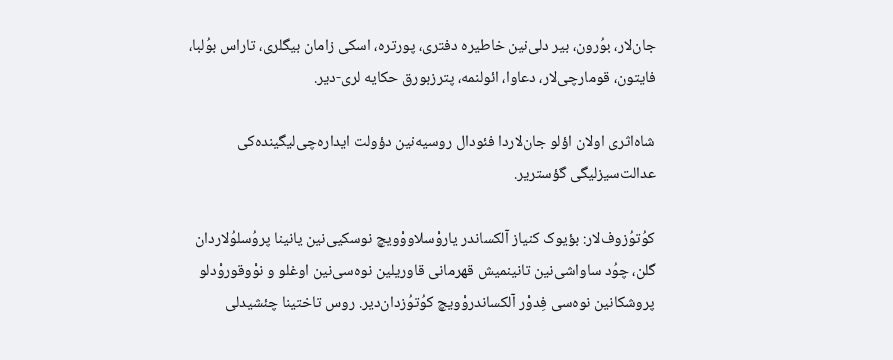جان‌لار، بوُرون، بیر دلی‌نین خاطیره دفتری، پورتره، اسکی زامان بیگلری، تاراس بوُلبا، فایتون، قومارچی‌لار، دعاوا، ائولنمه، پترزبورق حکایه لری-دیر.

شاه‌اثری اولان اؤلو جان‌لاردا فئودال روسیه‌نین دؤولت ایداره‌چی‌لیگینده‌کی عدالت‌سیزلیگی گؤستریر.

کوُتوُزوف‌لار: بؤیوک کنیاز آلکساندر یاروْسلاووْویچ نوسکیی‌نین یانینا پروُسلوُلاردان گلن، چوُد ساواشی‌نین تانینمیش قهرمانی قاوریلین نوه‌سی‌نین اوغلو و نوْوقوروْدلو پروشکانین نوه‌سی فِدوْر آلکساندروْویچ کوُتوُزدان‌دیر. روس تاختینا چئشیدلی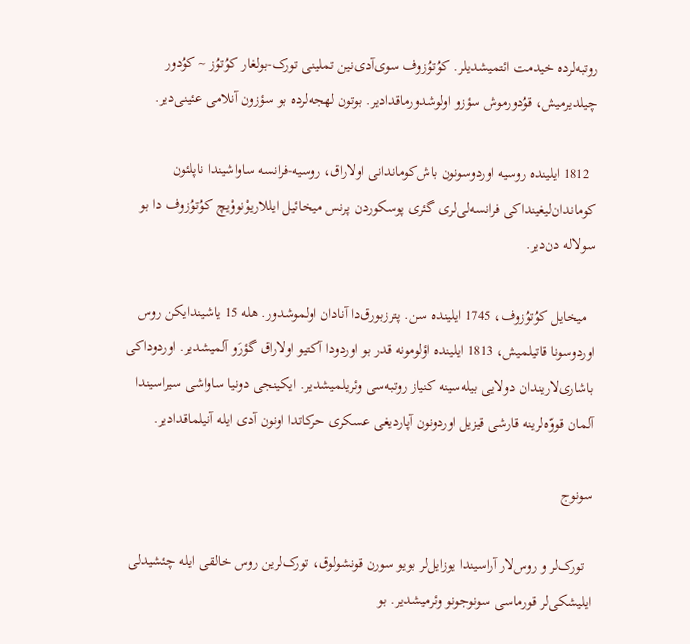روتبه‌لرده خیدمت ائتمیشدیلر. کوُتوُزوف‌ سوی‌آدی‌نین تملینی تورک-بولغار کوُتوُز ~ کوُدور چیلدیرمیش، قوُدورموش سؤزو اولوشدورماقدادیر. بوتون لهجه‌لرده بو سؤزون آنلامی عئینی‌دیر.

  1812 ایلینده روسیه اوردوسونون باش‌کوماندانی اولاراق، روسیه-فرانسه ساواشیندا ناپلئون کوماندان‌لیغینداکی فرانسه‌لی‌لری گئری پوسکوردن پرنس میخائیل ایللاریوْنووْیچ کوُتوُزوف‌ دا بو سولاله دن‌دیر.

  میخایل کوُتوُزوف‌، 1745 ایلینده سن. پترزبورق‌دا آنادان اولموشدور. هله 15 یاشیندایکن روس اوردوسونا قاتیلمیش، 1813 ایلینده اؤلومونه قدر بو اوردودا آکتیو اولاراق گؤرَو آلمیشدیر. اوردوداکی باشاری‌لاریندان دولایی بیله‌سینه کنیاز روتبه‌سی وئریلمیشدیر. ایکینجی دونیا ساواشی سیراسیندا آلمان قووّه‌لرینه قارشی قیزیل اوردونون آپاردیغی عسکری حرکاتدا اونون آدی ایله آنیلماقدادیر.

سونوج

  تورک‌لر و روس‌لار آراسیندا یوزایل‌لر بویو سورن قونشولوق، تورک‌لرین روس خالقی ایله چئشیدلی ایلیشکی‌لر قورماسی سونوجونو وئرمیشدیر. بو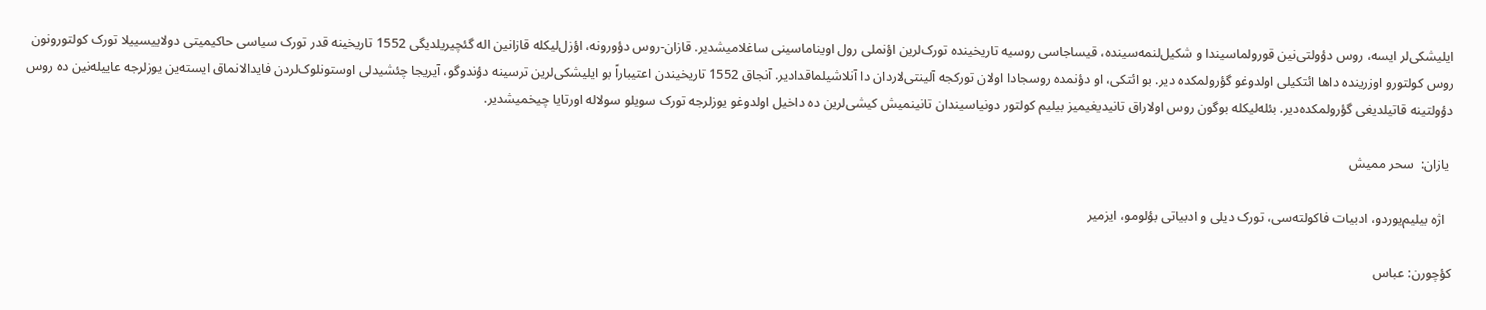ایلیشکی‌لر ایسه، روس دؤولتی‌نین قورولماسیندا و شکیل‌لنمه‌سینده، قیساجاسی روسیه تاریخینده تورک‌لرین اؤنملی رول اویناماسینی ساغلامیشدیر. قازان-روس دؤورونه، اؤزل‌لیکله قازانین اله گئچیریلدیگی 1552 تاریخینه قدر تورک سیاسی حاکیمیتی دولاییسییلا تورک کولتورونون روس کولتورو اوزرینده داها ائتکیلی اولدوغو گؤرولمکده دیر. بو ائتکی، او دؤنمده روسجادا اولان تورکجه آلینتی‌لاردان دا آنلاشیلماقدادیر. آنجاق 1552 تاریخیندن اعتیباراً بو ایلیشکی‌لرین ترسینه دؤندوگو، آیریجا چئشیدلی اوستونلوک‌لردن فایدالانماق ایسته‌ین یوزلرجه عاییله‌نین ده روس دؤولتینه قاتیلدیغی گؤرولمکده‌دیر. بئله‌لیکله بوگون روس اولاراق تانیدیغیمیز بیلیم کولتور دونیاسیندان تانینمیش کیشی‌لرین ده داخیل اولدوغو یوزلرجه تورک سویلو سولاله اورتایا چیخمیشدیر.

 یازان:  سحر ممیش

  اژه بیلیم‌یوردو، ادبیات فاکولته‌سی، تورک دیلی و ادبیاتی بؤلومو، ایزمیر

کؤچورن: عباس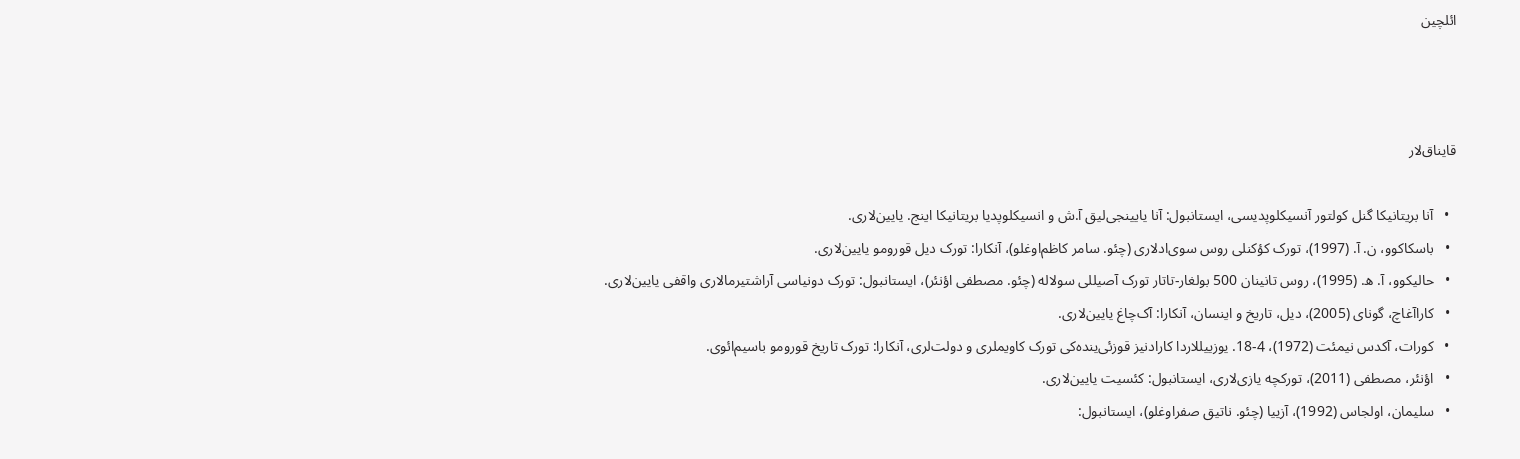ائلچین



قایناق‌لار

  •   آنا بریتانیکا گنل کولتور آنسیکلوپدیسی، ایستانبول: آنا یایینجی‌لیق آ.ش و انسیکلوپدیا بریتانیکا اینج. یایین‌لاری.
  •   باسکاکوو، ن. آ. (1997)، تورک کؤکنلی روس سوی‌ادلاری (چئو. سامر کاظم‌اوغلو)، آنکارا: تورک دیل قورومو یایین‌لاری.
  •   حالیکوو، آ. ه. (1995)، روس تانینان 500 بولغار-تاتار تورک آصیللی سولاله (چئو. مصطفی اؤنئر)، ایستانبول: تورک دونیاسی آراشتیرمالاری واقفی یایین‌لاری.
  •   کاراآغاچ، گونای (2005)، دیل، تاریخ و اینسان، آنکارا: آک‌چاغ یایین‌لاری.
  •   کورات، آکدس نیمئت (1972)، 4-18. یوزییللاردا کارادنیز قوزئی‌ینده‌کی تورک کاویملری و دولت‌لری، آنکارا: تورک تاریخ قورومو باسیم‌ائوی.
  •   اؤنئر، مصطفی (2011)، تورکچه یازی‌لاری، ایستانبول: کئسیت یایین‌لاری.
  •   سلیمان، اولجاس (1992)، آزییا (چئو. ناتیق صفراوغلو)، ایستانبول: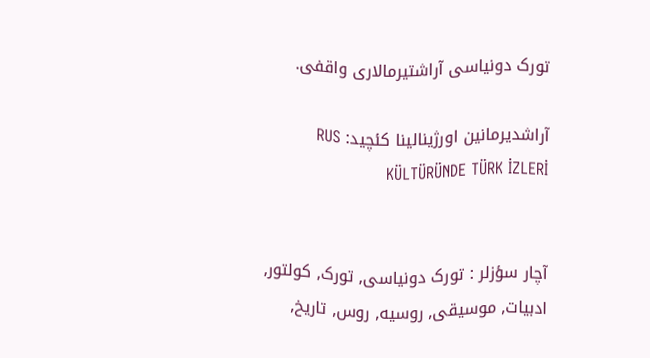تورک دونیاسی آراشتیرمالاری واقفی.

آراشدیرمانین اورژینالینا کئچید: RUS KÜLTÜRÜNDE TÜRK İZLERİ


آچار سؤزلر : تورک دونیاسی, تورک, کولتور, ادبیات, موسیقی, روسیه, روس, تاریخ,